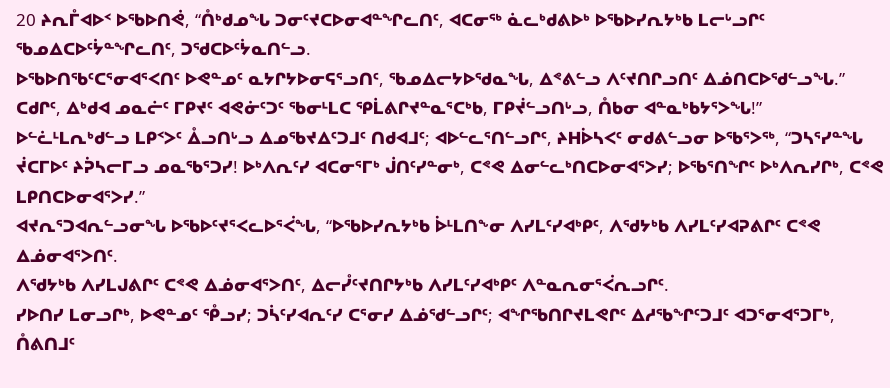20 ᔨᕆᒤᐊᐅᑉ ᐅᖃᐅᑎᕚ, “ᑍᒃᑯᓄᖓ ᑐᓂᑦᔪᑕᐅᓂᐊᓐᖏᓚᑎᑦ, ᐊᑕᓂᖅ ᓈᓚᒃᑯᕕᐅᒃ ᐅᖃᐅᓯᕆᔭᒃᑲ ᒪᓕᒡᓗᒋᑦ ᖃᓄᐃᑕᐅᑦᔮᓐᖏᓚᑎᑦ, ᑐᖁᑕᐅᑦᔮᓇᑎᓪᓗ.
ᐅᖃᐅᑎᖃᑦᑕᕐᓂᐊᕐᐸᑎᑦ ᐅᕙᓐᓄᑦ ᓇᔭᒋᔭᐅᓂᕋᕐᓗᑎᑦ, ᖃᓄᐃᓕᔭᐅᖁᓇᖓ, ᐃᕝᕕᓪᓗ ᐱᑦᔪᑎᒋᓗᑎᑦ ᐃᓅᑎᑕᐅᖁᓪᓗᖓ.”
ᑕᑯᒋᑦ, ᐃᒃᑯᐊ ᓄᓇᓖᑦ ᒥᑭᔪᑦ ᐊᕙᓃᑦᑐᑦ ᖃᓂᒻᒪᑕ ᕿᒫᕕᒋᔪᓐᓇᕐᑕᒃᑲ, ᒥᑭᔫᓪᓗᑎᒡᓗ, ᑍᑲᓂ ᐊᓐᓇᒃᑲᔭᕐᐳᖓ!”
ᐅᓪᓛᒻᒪᕆᒃᑯᓪᓗ ᒪᑭᑉᐳᑦ ᐂᓗᑎᒡᓗ ᐃᓄᖃᔪᐃᑦᑐᒧᑦ ᑎᑯᐊᒧᑦ; ᐊᐅᓪᓚᕐᑎᓪᓗᒋᑦ, ᔨᕼᐆᓴᐸᑦ ᓂᑯᕕᓪᓗᓂ ᐅᖃᕐᐳᖅ, “ᑐᓴᕐᓯᓐᖓ ᔫᑕᒥᐅᑦ ᔨᕉᓴᓕᒥᓗ ᓄᓇᖃᕐᑐᓯ! ᐅᒃᐱᕆᑦᓯ ᐊᑕᓂᕐᒥᒃ ᒎᑎᑦᓯᓐᓂᒃ, ᑕᕝᕙ ᐃᓂᓪᓚᒃᑎᑕᐅᓂᐊᕐᐳᓯ; ᐅᖃᕐᑎᖏᑦ ᐅᒃᐱᕆᓯᒋᒃ, ᑕᕝᕙ ᒪᑭᑎᑕᐅᓂᐊᕐᐳᓯ.”
ᐊᔪᕆᕐᑐᐊᕆᓪᓗᓂᖓ ᐅᖃᐅᑦᔪᕐᐸᓚᐅᕐᐹᖓ, “ᐅᖃᐅᓯᕆᔭᒃᑲ ᐆᒻᒪᑎᖕᓂ ᐱᓯᒪᑦᓯᐊᒃᑭᑦ, ᐱᖁᔭᒃᑲ ᐱᓯᒪᑦᓯᐊᕈᕕᒋᑦ ᑕᕝᕙ ᐃᓅᓂᐊᕐᐳᑎᑦ.
ᐱᖁᔭᒃᑲ ᐱᓯᒪᒍᕕᒋᑦ ᑕᕝᕙ ᐃᓅᓂᐊᕐᐳᑎᑦ, ᐃᓕᓮᑦᔪᑎᒋᔭᒃᑲ ᐱᓯᒪᑦᓯᐊᒃᑭᑦ ᐱᓐᓇᕆᓂᕐᐹᕆᓗᒋᑦ.
ᓯᐅᑎᓯ ᒪᓂᓗᒋᒃ, ᐅᕙᓐᓄᑦ ᕾᓗᓯ; ᑐᓵᑦᓯᐊᕆᑦᓯ ᑕᕐᓂᓯ ᐃᓅᖁᓪᓗᒋᑦ; ᐊᖏᖃᑎᒋᔪᒪᕙᒋᑦ ᐃᓱᖃᖏᑦᑐᒧᑦ ᐊᑐᕐᓂᐊᕐᑐᒥᒃ, ᑍᕕᑎᒧᑦ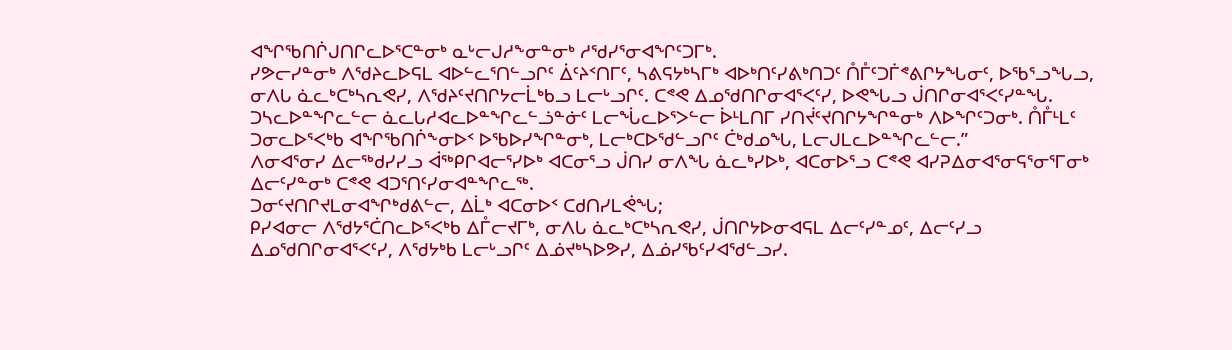ᐊᖏᖃᑎᒌᒍᑎᒋᓚᐅᕐᑕᓐᓂᒃ ᓇᒡᓕᒍᓱᖕᓂᓐᓂᒃ ᓱᖁᓯᕐᓂᐊᖏᑦᑐᒥᒃ.
ᓯᕗᓕᓯᓐᓂᒃ ᐱᖁᔨᓚᐅᕋᒪ ᐊᐅᓪᓚᕐᑎᓪᓗᒋᑦ ᐄᑦᔨᑉᑎᒥᑦ, ᓴᕕᕋᔭᒃᓴᒥᒃ ᐊᐅᒃᑎᑦᓯᕕᒃᑎᑐᑦ ᑍᒤᑦᑐᒦᕝᕕᒋᔭᖓᓂᑦ, ᐅᖃᕐᓗᖓᓗ, ᓂᐱᒐ ᓈᓚᒃᑕᒃᓴᕆᕙᓯ, ᐱᖁᔨᑦᔪᑎᒋᔭᓕᒫᒃᑲᓗ ᒪᓕᒡᓗᒋᑦ. ᑕᕝᕙ ᐃᓄᖁᑎᒋᓂᐊᕐᐸᑦᓯ, ᐅᕙᖓᓗ ᒎᑎᒋᓂᐊᕐᐸᑦᓯᓐᖓ.
ᑐᓴᓚᐅᓐᖏᓚᓪᓕ ᓈᓚᒐᓱᐊᓚᐅᓐᖏᓚᓪᓘᓐᓃᑦ ᒪᓕᖔᓚᐅᕐᐳᓪᓕ ᐆᒻᒪᑎᒥ ᓯᑎᔫᑦᔪᑎᒋᔭᖏᓐᓂᒃ ᐱᐅᖏᑦᑐᓂᒃ. ᑍᒤᒻᒪᑦ ᑐᓂᓚᐅᕐᐸᒃᑲ ᐊᖏᖃᑎᒌᖕᓂᐅᑉ ᐅᖃᐅᓯᖏᓐᓂᒃ, ᒪᓕᒃᑕᐅᖁᓪᓗᒋᑦ ᑖᒃᑯᓄᖓ, ᒪᓕᒍᒪᓚᐅᓐᖏᓚᓪᓕ.”
ᐱᓂᐊᕐᓂᓯ ᐃᓕᖅᑯᓯᓯᓗ ᐋᖅᑭᒋᐊᓕᕐᓯᐅᒃ ᐊᑕᓂᕐᓗ ᒎᑎᓯ ᓂᐱᖓ ᓈᓚᒃᓯᐅᒃ, ᐊᑕᓂᐅᕐᓗ ᑕᕝᕙ ᐊᓯᕈᐃᓂᐊᕐᓂᕋᕐᓂᕐᒥᓂᒃ ᐃᓕᑦᓯᓐᓂᒃ ᑕᕝᕙ ᐊᑐᕐᑎᑦᓯᓂᐊᓐᖏᓚᖅ.
ᑐᓂᑦᔪᑎᒋᔪᒪᓂᐊᖏᒃᑯᕕᓪᓕ, ᐃᒫᒃ ᐊᑕᓂᐅᑉ ᑕᑯᑎᓯᒪᕚᖓ;
ᑭᓯᐊᓂᓕ ᐱᖁᔭᕐᑖᑎᓚᐅᕐᐸᒃᑲ ᐃᒤᓕᔪᒥᒃ, ᓂᐱᒐ ᓈᓚᒃᑕᒃᓴᕆᕙᓯ, ᒎᑎᒋᔭᐅᓂᐊᕋᒪ ᐃᓕᑦᓯᓐᓄᑦ, ᐃᓕᑦᓯᓗ ᐃᓄᖁᑎᒋᓂᐊᕐᐸᑦᓯ, ᐱᖁᔭᒃᑲ ᒪᓕᒡᓗᒋᑦ ᐃᓅᔪᒃᓴᐅᕗᓯ, ᐃᓅᓯᖃᑦᓯᐊᖁᓪᓗᓯ.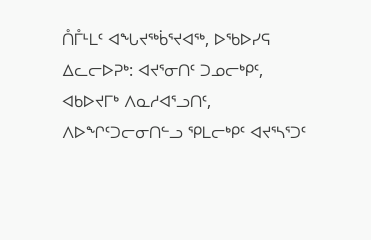ᑍᒤᒻᒪᑦ ᐊᖓᔪᖅᑳᕐᔪᐊᖅ, ᐅᖃᐅᓯᕋ ᐃᓚᓕᐅᕈᒃ: ᐊᔪᕐᓂᑎᑦ ᑐᓄᓕᒃᑭᑦ, ᐊᑲᐅᔪᒥᒃ ᐱᓇᓱᐊᕐᓗᑎᑦ, ᐱᐅᖏᑦᑐᓕᓂᑎᓪᓗ ᕿᒪᓕᒃᑭᑦ ᐊᔪᕐᓴᕐᑐᑦ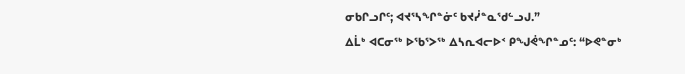ᓂᑲᒋᓗᒋᑦ; ᐊᔪᕐᓴᖏᓐᓃᑦ ᑲᔪᓰᓐᓇᖁᓪᓗᒍ.”
ᐃᒫᒃ ᐊᑕᓂᖅ ᐅᖃᕐᐳᖅ ᐃᓴᕆᐊᓕᐅᑉ ᑭᖑᕚᖏᓐᓄᑦ: “ᐅᕙᓐᓂᒃ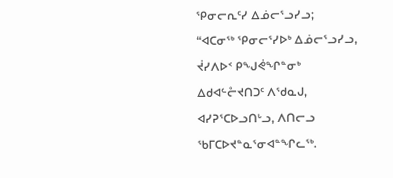ᕿᓂᓕᕆᑦᓯ ᐃᓅᓕᕐᓗᓯᓗ;
“ᐊᑕᓂᖅ ᕿᓂᓕᕐᓯᐅᒃ ᐃᓅᓕᕐᓗᓯᓗ, ᔫᓯᐱᐅᑉ ᑭᖑᕚᖏᓐᓂᒃ ᐃᑯᐊᓪᓔᔪᑎᑐᑦ ᐱᖁᓇᒍ, ᐊᓯᕈᕐᑕᐅᓗᑎᒡᓗ, ᐱᑎᓕᓗ ᖃᒥᑕᐅᔪᓐᓇᕐᓂᐊᓐᖏᓚᖅ.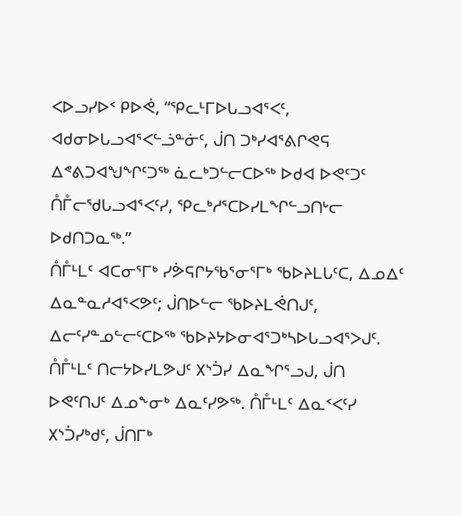ᐸᐅᓗᓯᐅᑉ ᑭᐅᕚ, “ᕿᓚᒻᒥᐅᒐᓗᐊᕐᐸᑦ, ᐊᑯᓂᐅᒐᓗᐊᕐᐸᓪᓘᓐᓃᑦ, ᒎᑎ ᑐᒃᓯᐊᕐᕕᒋᕙᕋ ᐃᕝᕕᑐᐊᖑᖏᑦᑐᖅ ᓈᓚᒃᑐᓪᓕᑕᐅᖅ ᐅᑯᐊ ᐅᕙᑦᑐᑦ ᑍᒤᓕᖁᒐᓗᐊᕐᐸᑦᓯ, ᕿᓚᒃᓱᕐᑕᐅᓯᒪᖏᓪᓗᑎᒡᓕ ᐅᑯᑎᑐᓇᖅ.”
ᑍᒤᒻᒪᑦ ᐊᑕᓂᕐᒥᒃ ᓯᕘᕋᒋᔭᖃᕐᓂᕐᒥᒃ ᖃᐅᔨᒪᒐᑦᑕ, ᐃᓄᐃᑦ ᐃᓇᓐᓇᓱᐊᕐᐸᕗᑦ; ᒎᑎᐅᓪᓕ ᖃᐅᔨᒪᕚᑎᒍᑦ, ᐃᓕᑦᓯᓐᓄᓪᓕᑦᑕᐅᖅ ᖃᐅᔨᔭᐅᓂᐊᕐᑐᒃᓴᐅᒐᓗᐊᕐᐳᒍᑦ.
ᑍᒤᒻᒪᑦ ᑎᓕᔭᐅᓯᒪᕗᒍᑦ ᙭ᔅᑑᓯ ᐃᓇᖏᕐᓗᒍ, ᒎᑎ ᐅᕙᑦᑎᒍᑦ ᐃᓄᖕᓂᒃ ᐃᓇᑦᓯᕗᖅ. ᑍᒤᒻᒪᑦ ᐃᓇᑉᐸᑦᓯ ᙭ᔅᑑᓯᒃᑯᑦ, ᒎᑎᒥᒃ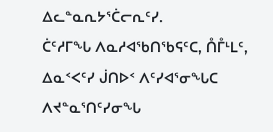ᐃᓚᓐᓇᕆᔭᕐᑖᓕᕆᑦᓯ.
ᑖᑦᓱᒥᖓ ᐱᓇᓱᐊᖃᑎᖃᕋᑦᑕ, ᑍᒤᒻᒪᑦ, ᐃᓇᑉᐸᑦᓯ ᒎᑎᐅᑉ ᐱᑦᓯᐊᕐᓂᖓᑕ ᐱᔪᓐᓇᕐᑎᑦᓯᓂᖓ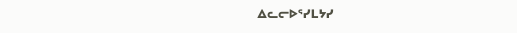ᐃᓚᓕᐅᕐᓯᒪᔭᓯ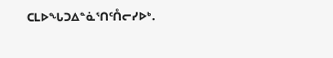ᑕᒪᐅᖓᑐᐃᓐᓈᕐᑎᑦᑍᓕᓯᐅᒃ.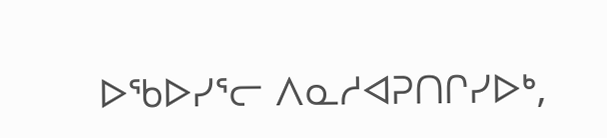ᐅᖃᐅᓯᕐᓕ ᐱᓇᓱᐊᕈᑎᒋᓯᐅᒃ,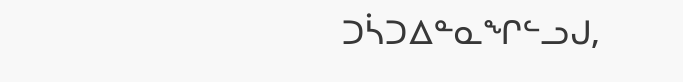ᑐᓵᑐᐃᓐᓇᖏᓪᓗᒍ,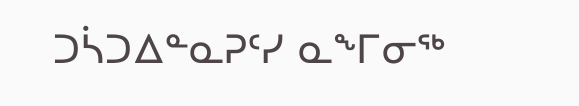ᑐᓵᑐᐃᓐᓇᕈᑦᓯ ᓇᖕᒥᓂᖅ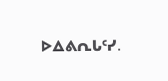ᐅᐃᕕᕆᒐᑦᓯ.